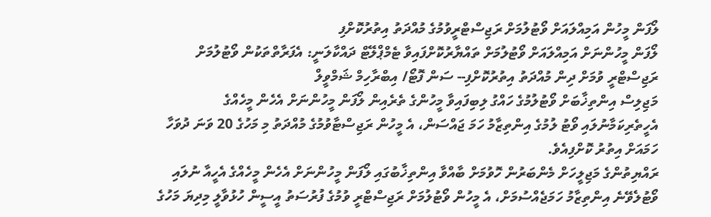ލޯފަން މީހުން އަމިއްލައަށް ވޯޓުލުމަށް ރަޖިސްޓްރީވުމުގެ މުއްދަތު އިތުރުކޮށްފި
ލޯފަން މީހުންނަށް އަމިއްލައަށް ވޯޓުލުމަށް ތައްޔާރުކޮށްފައިވާ ޓެމްޕްލޭޓް ދައްކާލަނީ: އެފަރާތްތަކުން ވޯޓުލުމަށް ރަޖިސްޓްރީ ވުމަށް ދިން މުއްދަތު އިތުރުކޮށްފި-- ސަން ފޮޓޯ/ އިބްރާހިމް ޝަމްވީލް
މަޖިލިސް އިންތިޚާބަށް ވޯޓުލުމުގެ ހައްގު ލިބިފައިވާ މީހުންގެ ތެރެއިން ލޯފަން މީހުންނަށް އެހެން މީހެއްގެ އެހީތެރިކަމާނުލައި ވޯޓު ލުމުގެ އިންތިޒާމު ހަމަ ޖައްސަން، އެ މީހުން ރަޖިސްޓާވުމުގެ މުއްދަތު މި މަހުގެ 20 ވަނަ ދުވަހާ ހަމައަށް އިތުރު ކޮށްފިއެވެ.
ރައްޔިތުންގެ މަޖިލީހަށް މެންބަރުން ހޮވުމަށް ބާއްވާ އިންތިޚާބުގައި ލޯފަން މީހުންނަށް އެހެން މީހެއްގެ އެހީއާ ނުލައި ވޯޓުލެވޭނެ އިންތިޒާމު ހަމަޖެއްސުމަށް، އެ މީހުން ވޯޓުލުމަށް ރަޖިސްޓްރީ ވުމުގެ ފުރުސަތު އީސީން ހުޅުވާލީ މިދިޔަ މަހުގެ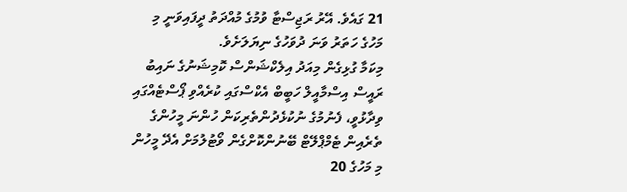21 ގައެވެ. އޭރު ރަޖިސްޓާ ވުމުގެ މުއްދަތު ދީފައިވަނީ މި މަހުގެ ހަތަރު ވަނަ ދުވަހުގެ ނިޔަލަށެވެ.
މިކަމާ ގުޅިގެން މިއަދު އިލެކްޝަންސް ކޮމިޝަނުގެ ނައިބު ރައީސް އިސްމާއީލް ހަބީބް އެކްސްގައި ކުރެއްވި ޕޯސްޓެއްގައި ވިދާޅުވީ، ފެނުމުގެ ނުކުޅެދުންތެރިކަން ހުންނަ މީހުންގެ ތެރެއިން ޓެމްޕްލޭޓް ބޭނުންކޮށްގެން ވޯޓުލުމަށް އެދޭ މީހުން މި މަހުގެ 20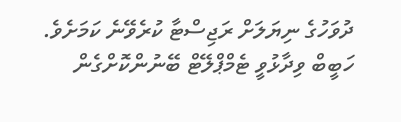ދުވަހުގެ ނިޔަލަށް ރަޖިސްޓާ ކުރެވޭނެ ކަމަށެވެ.
ހަބީބް ވިދާޅުވީ ޓެމްޕްލޭޓް ބޭނުންކޮށްގެން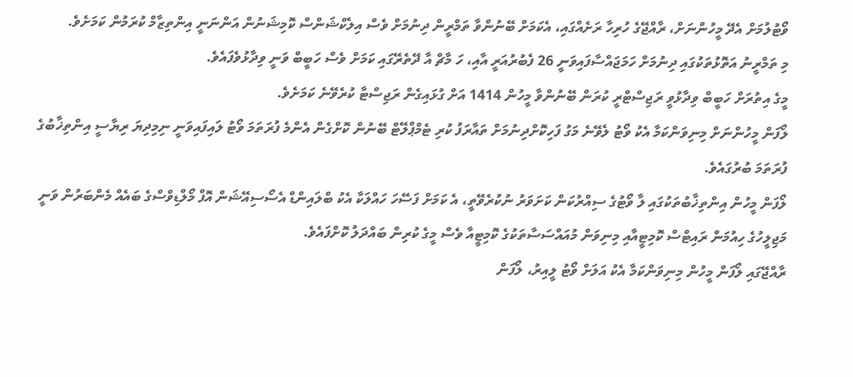ވޯޓުލުމަށް އެދޭ މީހުންނަށް، ރާއްޖޭގެ ހުރިހާ ރަށެއްގައި، އެކަމަށް ބޭނުންވާ ތަމްރީން ދިނުމަށް ވެސް އިލެކްޝަންސް ކޮމިޝަނުން އަންނަނީ އިންތިޒާމް ކުރަމުން ކަމަށެވެ.
މި ތަމްރީނު އަތޮޅުތަކުގައި ދިނުމަށް ހަމަޖައްސާފައިވަނީ 26 ފެބުރުއަރީ އާއި، ހަ މާޗް އާ ދޭތެރޭގައި ކަމަށް ވެސް ހަބީބް ވަނީ ވިދާޅުވެފައެވެ.
މީގެ އިތުރަށް ހަބީބް ވިދާޅުވީ ރަޖިސްޓްރީ ކުރަން ބޭނުންވާ މީހުން 1414 އަށް ގުޅައިގެން ރަޖިސްޓާ ކުރެވޭނެ ކަމަށެވެ.
ލޯފަން މީހުންނަށް މިނިވަންކަމާ އެކު ވޯޓު ލެވޭނެ މަގު ފަހިކޮށްދިނުމަށް ތައާރަފު ކުރި ޓެމްޕްލޭޓް ބޭނުން ކޮށްގެން އެންމެ ފުރަތަމަ ވޯޓު ލައިފައިވަނީ ނިމިދިޔަ ރިޔާސީ އިންތިޚާބުގެ ފުރަތަމަ ބުރުގައެވެ.
ލޯފަން މީހުން އިންތިޚާބުތަކުގައި ލާ ވޯޓުގެ ސިއްރުކަން ކަށަވަރު ނުކުރެވޭތީ، އެ ކަމަށް ފަސޭހަ ހައްލަކާ އެކު ބްލައިންޑް އެސޯސިއޭޝަން އޮފް މޯލްޑިވްސްގެ ބައެއް މެންބަރުން ވަނީ މަޖިލީހުގެ ހިއުމަން ރައިޓްސް ކޮމިޓީއާއި މިނިވަން މުއައްސަސާތަކުގެ ކޮމިޓީއާ ވެސް މީގެ ކުރިން ބައްދަލު ކޮށްފައެވެ.
ރާއްޖޭގައި ލޯފަން މީހުން މިނިވަންކަމާ އެކު އަލަށް ވޯޓު ލީއިރު، ލޯފަން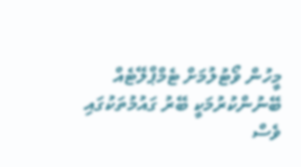މީހުން ވޯޓުލުމަށް ޓެމްޕްލޭޓެއް ބޭނުންކުރުމަކީ ބޭރު ގައުމުތަކުގައި ވެސް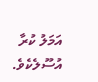އަމަލު ކުރާ އުސޫލެކެވެ.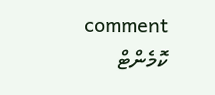comment ކޮމެންޓް